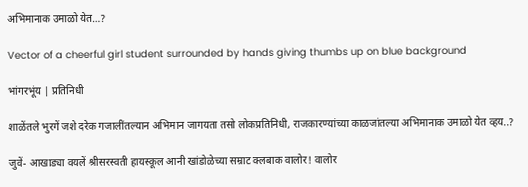अभिमानाक उमाळो येत…?

Vector of a cheerful girl student surrounded by hands giving thumbs up on blue background

भांगरभूंय | प्रतिनिधी

शाळेंतले भुरगें जशे दरेक गजालींतल्यान अभिमान जागयता तसो लोकप्रतिनिधी, राजकारण्यांच्या काळजांतल्या अभिमानाक उमाळो येत व्हय..?

जुवें- आखाड्या वयलें श्रीसरस्वती हायस्कूल आनी खांडोळेच्या सम्राट क्लबाक वालोर! वालोर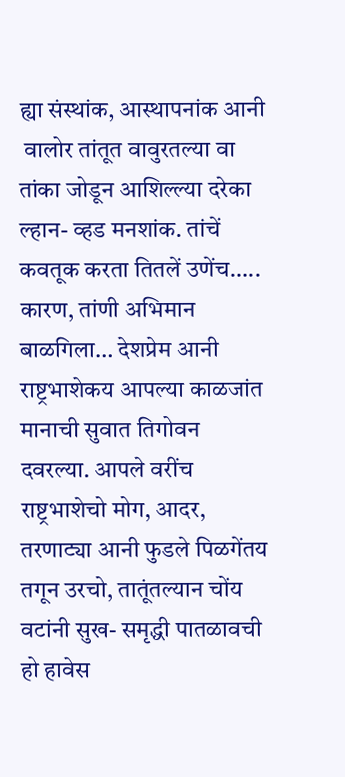ह्या संस्थांक, आस्थापनांक आनी
 वालोर तांतूत वावुरतल्या वा तांका जोडून आशिल्ल्या दरेका ल्हान- व्हड मनशांक. तांचें कवतूक करता तितलें उणेंच….. कारण, तांणी अभिमान बाळगिला… देशप्रेम आनी राष्ट्रभाशेकय आपल्या काळजांत मानाची सुवात तिगोवन दवरल्या. आपले वरींच राष्ट्रभाशेचो मोग, आदर, तरणाट्या आनी फुडले पिळगेंतय तगून उरचो, तातूंतल्यान चोंय वटांनी सुख- समृद्धी पातळावची हो हावेस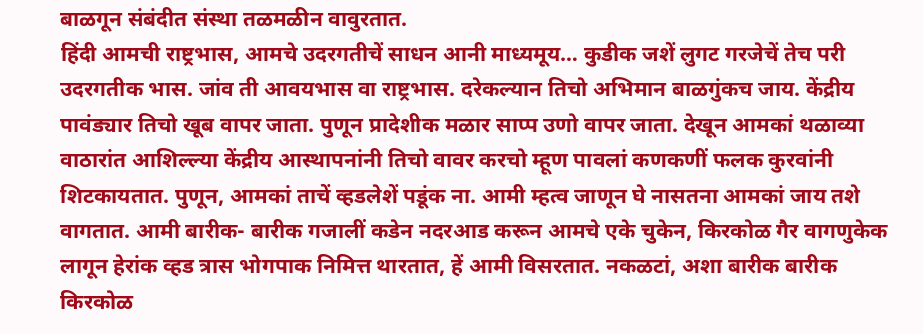बाळगून संबंदीत संस्था तळमळीन वावुरतात.
हिंदी आमची राष्ट्रभास, आमचे उदरगतीचें साधन आनी माध्यमूय… कुडीक जशें लुगट गरजेचें तेच परी उदरगतीक भास. जांव ती आवयभास वा राष्ट्रभास. दरेकल्यान तिचो अभिमान बाळगुंकच जाय. केंद्रीय पावंड्यार तिचो खूब वापर जाता. पुणून प्रादेशीक मळार साप्प उणो वापर जाता. देखून आमकां थळाव्या वाठारांत आशिल्ल्या केंद्रीय आस्थापनांनी तिचो वावर करचो म्हूण पावलां कणकणीं फलक कुरवांनी शिटकायतात. पुणून, आमकां ताचें व्हडलेशें पडूंक ना. आमी म्हत्व जाणून घे नासतना आमकां जाय तशे वागतात. आमी बारीक- बारीक गजालीं कडेन नदरआड करून आमचे एके चुकेन, किरकोळ गैर वागणुकेक लागून हेरांक व्हड त्रास भोगपाक निमित्त थारतात, हें आमी विसरतात. नकळटां, अशा बारीक बारीक किरकोळ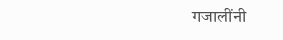गजालींनी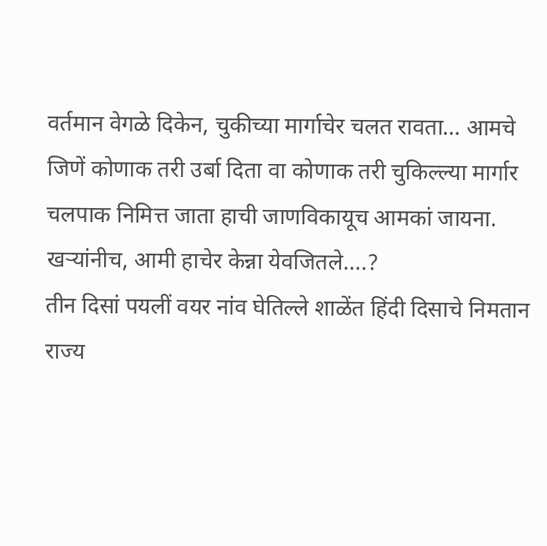वर्तमान वेगळे दिकेन, चुकीच्या मार्गाचेर चलत रावता… आमचे जिणें कोणाक तरी उर्बा दिता वा कोणाक तरी चुकिल्ल्या मार्गार चलपाक निमित्त जाता हाची जाणविकायूच आमकां जायना. खऱ्यांनीच, आमी हाचेर केन्ना येवजितले….?
तीन दिसां पयलीं वयर नांव घेतिल्ले शाळेंत हिंदी दिसाचे निमतान राज्य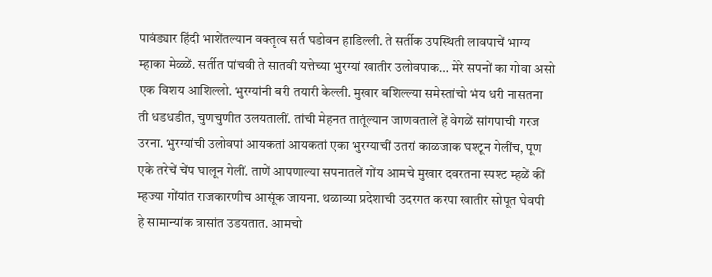पावंड्यार हिंदी भाशेंतल्यान वक्तृत्व सर्त घडोवन हाडिल्ली. ते सर्तीक उपस्थिती लावपाचें भाग्य म्हाका मेळ्ळें. सर्तीत पांचवी ते सातवी यत्तेच्या भुरग्यां खातीर उलोवपाक… मेरे सपनों का गोवा असो एक विशय आशिल्लो. भुरग्यांनी बरी तयारी केल्ली. मुखार बशिल्ल्या समेस्तांचो भंय धरी नासतना ती धडधडीत, चुणचुणीत उलयतालीं. तांची मेहनत तातूंल्यान जाणवतालें हें वेगळें सांगपाची गरज उरना. भुरग्यांची उलोवपां आयकतां आयकतां एका भुरग्याचीं उतरां काळजाक घश्टून गेलींच, पूण एके तरेचें चेंप घालून गेलीं. ताणें आपणाल्या सपनातलें गोंय आमचे मुखार दवरतना स्पश्ट म्हळें कीं म्हज्या गोंयांत राजकारणीच आसूंक जायना. थळाव्या प्रदेशाची उदरगत करपा खातीर सोपूत घेवपी हे सामान्यांक त्रासांत उडयतात. आमचो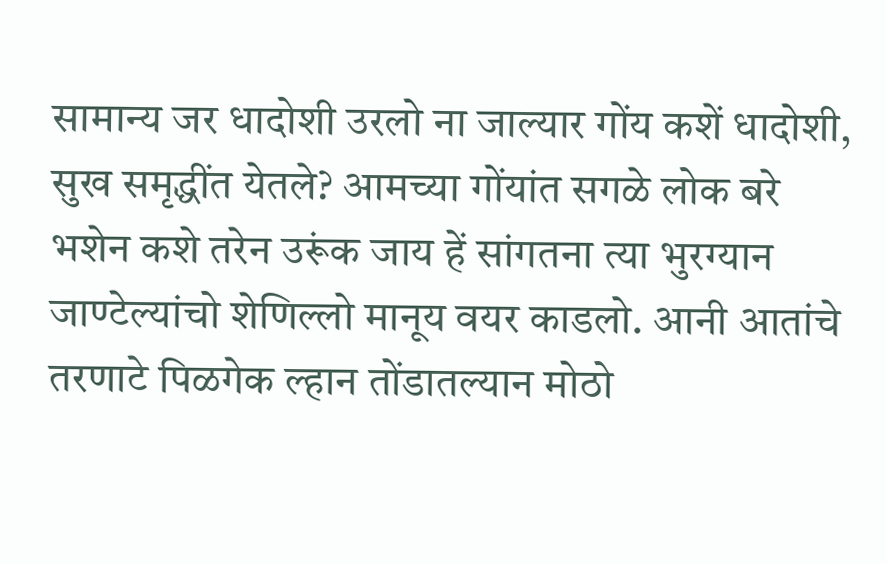सामान्य जर धादोशी उरलो ना जाल्यार गोंय कशें धादोशी, सुख समृद्धींत येतले? आमच्या गोंयांत सगळे लोक बरे भशेन कशे तरेन उरूंक जाय हें सांगतना त्या भुरग्यान जाण्टेल्यांचो शेणिल्लो मानूय वयर काडलो. आनी आतांचे तरणाटे पिळगेक ल्हान तोंडातल्यान मोठो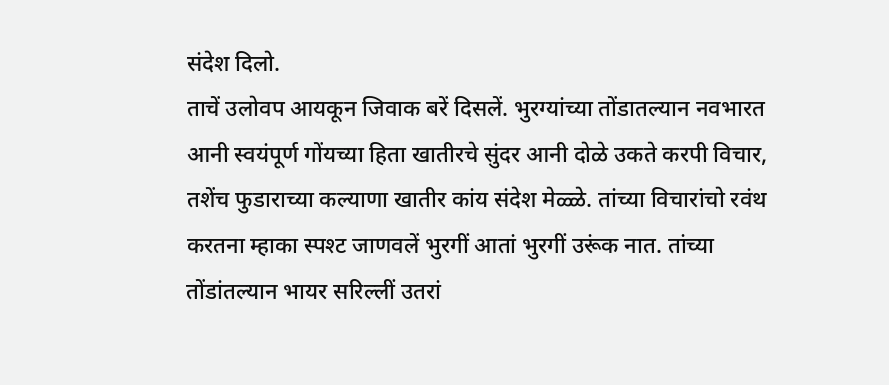संदेश दिलो.
ताचें उलोवप आयकून जिवाक बरें दिसलें. भुरग्यांच्या तोंडातल्यान नवभारत आनी स्वयंपूर्ण गोंयच्या हिता खातीरचे सुंदर आनी दोळे उकते करपी विचार, तशेंच फुडाराच्या कल्याणा खातीर कांय संदेश मेळ्ळे. तांच्या विचारांचो रवंथ करतना म्हाका स्पश्ट जाणवलें भुरगीं आतां भुरगीं उरूंक नात. तांच्या तोंडांतल्यान भायर सरिल्लीं उतरां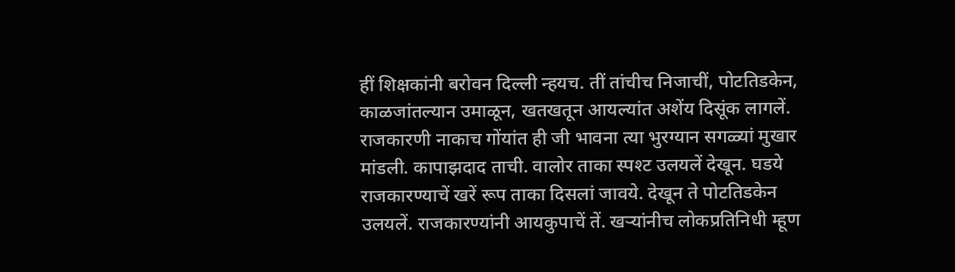हीं शिक्षकांनी बरोवन दिल्ली न्हयच. तीं तांचीच निजाचीं, पोटतिडकेन, काळजांतल्यान उमाळून, खतखतून आयल्यांत अशेंय दिसूंक लागलें. राजकारणी नाकाच गोंयांत ही जी भावना त्या भुरग्यान सगळ्यां मुखार मांडली. कापाझदाद ताची. वालोर ताका स्पश्ट उलयलें देखून. घडये राजकारण्याचें खरें रूप ताका दिसलां जावये. देखून ते पोटतिडकेन उलयलें. राजकारण्यांनी आयकुपाचें तें. खऱ्यांनीच लोकप्रतिनिधी म्हूण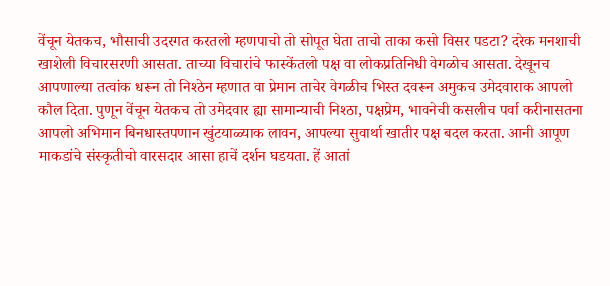वेंचून येतकच, भौसाची उदरगत करतलो म्हणपाचो तो सोपूत घेता ताचो ताका कसो विसर पडटा? दरेक मनशाची खाशेली विचारसरणी आसता. ताच्या विचारांचे फास्केंतलो पक्ष वा लोकप्रतिनिधी वेगळोच आसता. देखूनच आपणाल्या तत्वांक धरून तो निश्ठेन म्हणात वा प्रेमान ताचेर वेगळीच भिस्त दवरून अमुकच उमेदवाराक आपलो कौल दिता. पुणून वेंचून येतकच तो उमेदवार ह्या सामान्याची निश्ठा, पक्षप्रेम, भावनेची कसलीच पर्वा करीनासतना आपलो अभिमान बिनधास्तपणान खुंटयाळ्याक लावन, आपल्या सुवार्था खातीर पक्ष बदल करता. आनी आपूण माकडांचे संस्कृतीचो वारसदार आसा हाचें दर्शन घडयता. हें आतां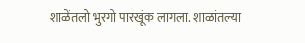शाळेंतलो भुरगो पारखूंक लागला. शाळांतल्या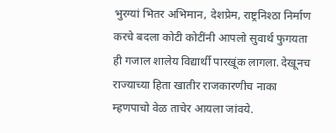भुरग्यां भितर अभिमान, देशप्रेम, राष्ट्रनिश्ठा निर्माण करचे बदला कोटी कोटींनी आपलो सुवार्थ फुगयता ही गजाल शालेय विद्यार्थी पारखूंक लागला. देखूनच राज्याच्या हिता खातीर राजकारणीच नाका म्हणपाचो वेळ ताचेर आयला जांवये.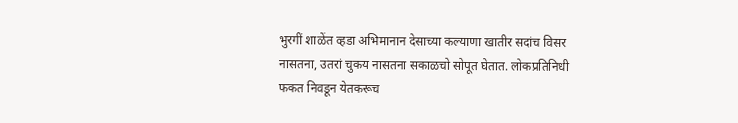भुरगीं शाळेंत व्हडा अभिमानान देसाच्या कल्याणा खातीर सदांच विसर नासतना, उतरां चुकय नासतना सकाळचो सोपूत घेतात. लोकप्रतिनिधी फकत निवडून येतकरूच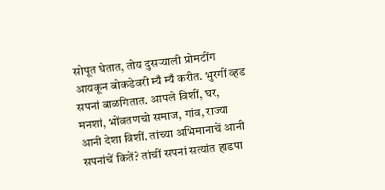सोपूत घेतात, तोय दुसऱ्याली प्रोमटींग आयकून बोकडेवरी म्यँ म्यँ करीत. भुरगीं व्हड सपनां बाळगितात. आपले विशीं, घर, मनशां, भोंवतणचो समाज, गांव, राज्या आनी देशा विशीं. तांच्या अभिमानाचें आनी सपनांचें कितें? तांचीं सपनां सत्यांत हाडपा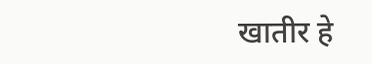खातीर हे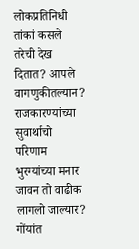लोकप्रतिनिधी तांकां कसले तरेची देख दितात? आपले वागणुकीतल्यान? राजकारण्यांच्या सुवार्थाचो परिणाम भुरग्यांच्या मनार जावन तो वाढीक लागलो जाल्यार? गोंयांत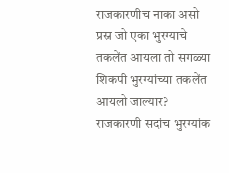राजकारणीच नाका असो प्रस्न जो एका भुरग्याचे तकलेंत आयला तो सगळ्या शिकपी भुरग्यांच्या तकलेंत आयलो जाल्यार? राजकारणी सदांच भुरग्यांक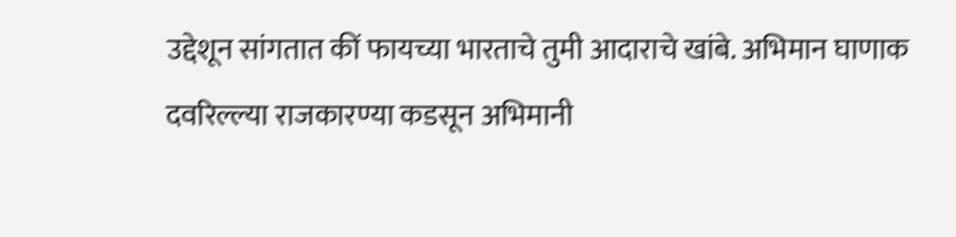उद्देशून सांगतात कीं फायच्या भारताचे तुमी आदाराचे खांबे. अभिमान घाणाक दवरिल्ल्या राजकारण्या कडसून अभिमानी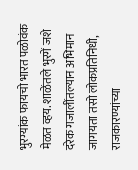भुरग्यांक फायचो भारत पळोवंक मेळत व्हय. शाळेंतले भुरगें जशे दरेक गजालींतल्यान अभिमान जागयता तसो लोकप्रतिनिधी, राजकारण्यांच्या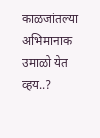काळजांतल्या अभिमानाक उमाळो येत व्हय..?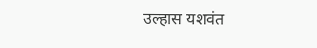उल्हास यशवंत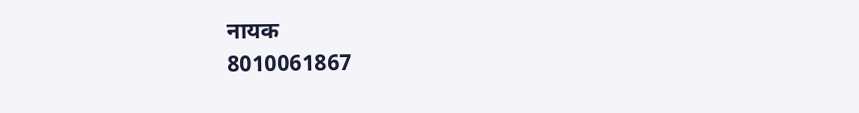नायक
8010061867